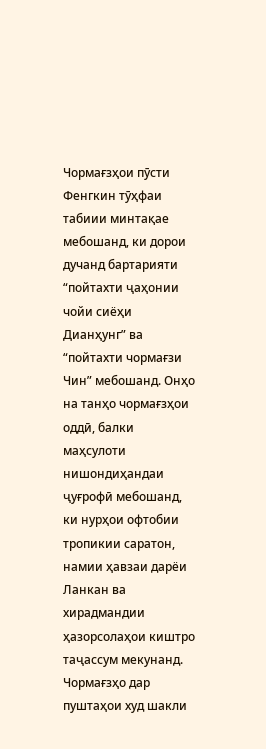Чормағзҳои пӯсти Фенгкин тӯҳфаи табиии минтақае мебошанд, ки дорои дучанд бартарияти “пойтахти ҷаҳонии чойи сиёҳи Дианҳунг” ва “пойтахти чормағзи Чин” мебошанд. Онҳо на танҳо чормағзҳои оддӣ, балки маҳсулоти нишондиҳандаи ҷуғрофӣ мебошанд, ки нурҳои офтобии тропикии саратон, намии ҳавзаи дарёи Ланкан ва хирадмандии ҳазорсолаҳои киштро таҷассум мекунанд.
Чормағзҳо дар пуштаҳои худ шакли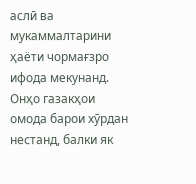аслӣ ва мукаммалтарини ҳаёти чормағзро ифода мекунанд. Онҳо газакҳои омода барои хӯрдан нестанд, балки як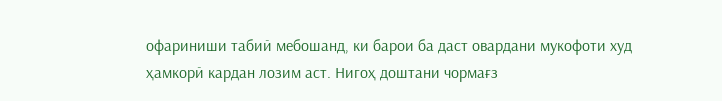офариниши табиӣ мебошанд, ки барои ба даст овардани мукофоти худ ҳамкорӣ кардан лозим аст. Нигоҳ доштани чормағз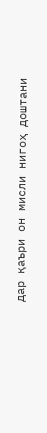дар қаъри он мисли нигоҳ доштани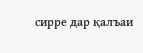сирре дар қалъаи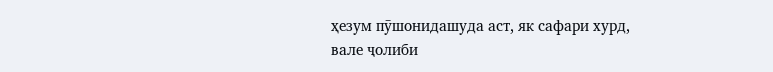ҳезум пӯшонидашуда аст, як сафари хурд, вале ҷолиби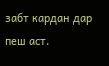забт кардан дар пеш аст.